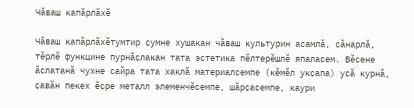Чăваш капăрлăхĕ

Чӑваш капӑрлӑхӗтумтир ҫумне хушакан чӑваш культурин асамлӑ, сӑнарлӑ, тӗрлӗ функцине пурнӑҫлакан тата эстетика пӗлтерӗшлӗ япаласем. Вӗсене ӑслатанӑ чухне сайра тата хаклӑ материалсемпе (кӗмӗл укҫапа) усӑ курнӑ, ҫавӑн пекех ӗҫре металл элеменчӗсемпе, шӑрҫасемпе, каури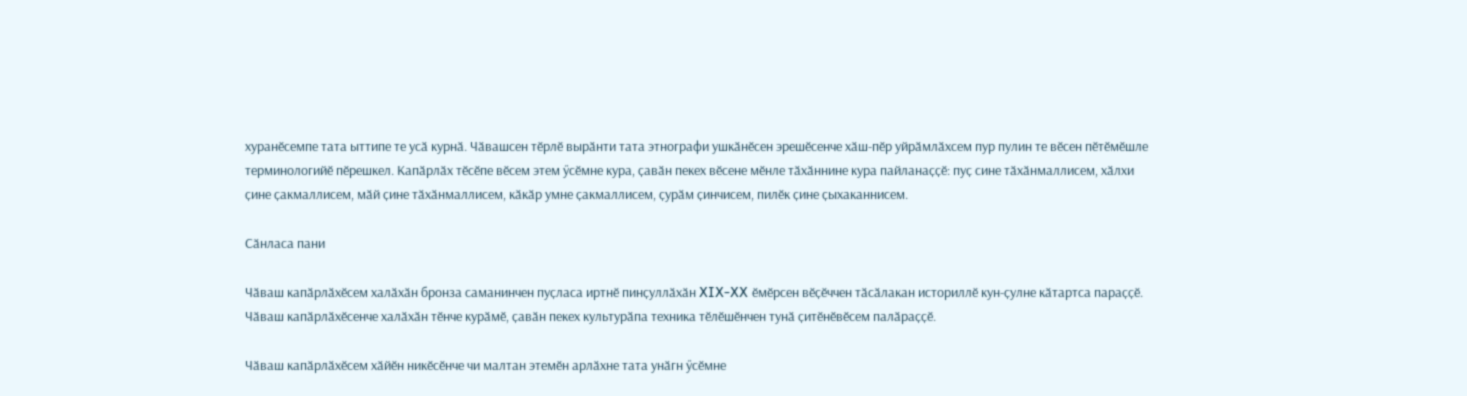хуранӗсемпе тата ыттипе те усӑ курнӑ. Чӑвашсен тӗрлӗ вырӑнти тата этнографи ушкӑнӗсен эрешӗсенче хӑш-пӗр уйрӑмлӑхсем пур пулин те вӗсен пӗтӗмӗшле терминологийӗ пӗрешкел. Капӑрлӑх тӗсӗпе вӗсем этем ӳсӗмне кура, ҫавӑн пекех вӗсене мӗнле тӑхӑннине кура пайланаҫҫӗ: пуҫ сине тӑхӑнмаллисем, хӑлхи ҫине ҫакмаллисем, мӑй ҫине тӑхӑнмаллисем, кӑкӑр умне ҫакмаллисем, ҫурӑм ҫинчисем, пилӗк ҫине ҫыхаканнисем.

Сӑнласа пани

Чӑваш капӑрлӑхӗсем халӑхӑн бронза саманинчен пуҫласа иртнӗ пинҫуллӑхӑн XIX-XX ӗмӗрсен вӗҫӗччен тӑсӑлакан историллӗ кун-ҫулне кӑтартса параҫҫӗ. Чӑваш капӑрлӑхӗсенче халӑхӑн тӗнче курӑмӗ, ҫавӑн пекех культурӑпа техника тӗлӗшӗнчен тунӑ ҫитӗнӗвӗсем палӑраҫҫӗ.

Чӑваш капӑрлӑхӗсем хӑйӗн никӗсӗнче чи малтан этемӗн арлӑхне тата унӑгн ӳсӗмне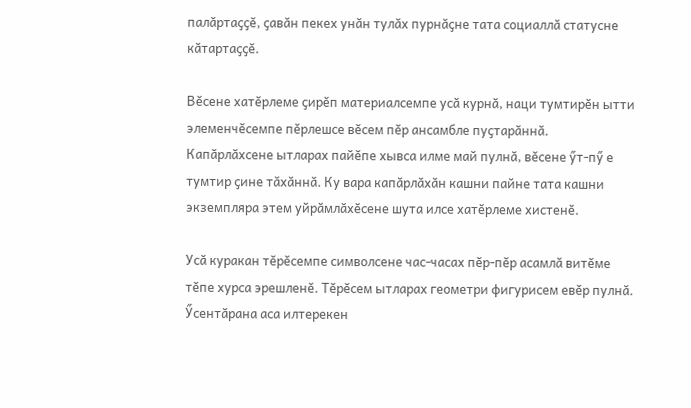палӑртаҫҫӗ, ҫавӑн пекех унӑн тулӑх пурнӑҫне тата социаллӑ статусне кӑтартаҫҫӗ.

Вӗсене хатӗрлеме ҫирӗп материалсемпе усӑ курнӑ, наци тумтирӗн ытти элеменчӗсемпе пӗрлешсе вӗсем пӗр ансамбле пуҫтарӑннӑ. Капӑрлӑхсене ытларах пайӗпе хывса илме май пулнӑ, вӗсене ӳт-пӳ е тумтир ҫине тӑхӑннӑ. Ку вара капӑрлӑхӑн кашни пайне тата кашни экземпляра этем уйрӑмлӑхӗсене шута илсе хатӗрлеме хистенӗ.

Усӑ куракан тӗрӗсемпе символсене час-часах пӗр-пӗр асамлӑ витӗме тӗпе хурса эрешленӗ. Тӗрӗсем ытларах геометри фигурисем евӗр пулнӑ. Ӳсентӑрана аса илтерекен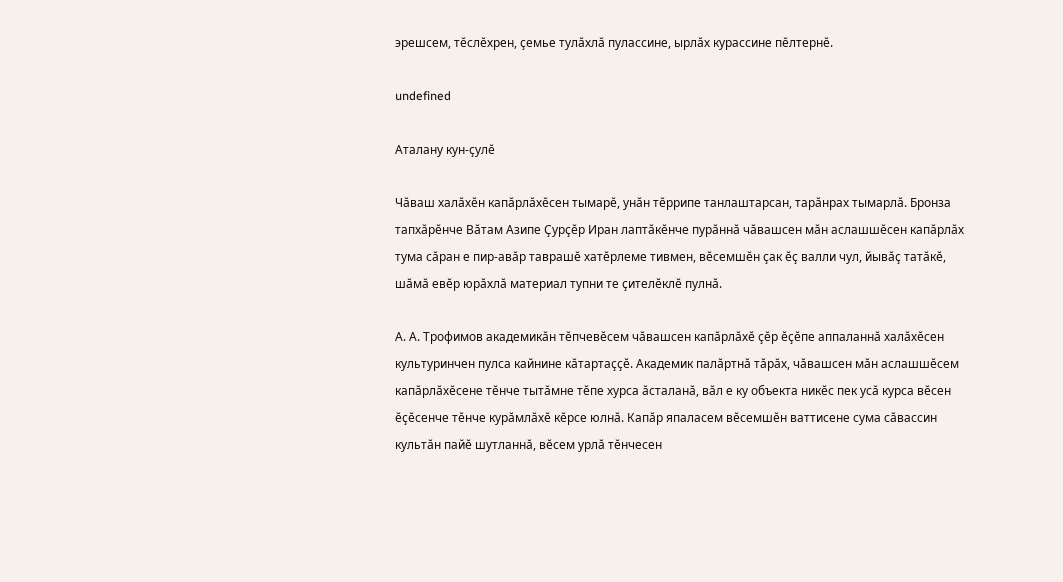эрешсем, тӗслӗхрен, ҫемье тулӑхлӑ пулассине, ырлӑх курассине пӗлтернӗ.

undefined

Аталану кун-ҫулӗ

Чӑваш халӑхӗн капӑрлӑхӗсен тымарӗ, унӑн тӗррипе танлаштарсан, тарӑнрах тымарлӑ. Бронза тапхӑрӗнче Вӑтам Азипе Ҫурҫӗр Иран лаптӑкӗнче пурӑннӑ чӑвашсен мӑн аслашшӗсен капӑрлӑх тума сӑран е пир-авӑр таврашӗ хатӗрлеме тивмен, вӗсемшӗн ҫак ӗҫ валли чул, йывӑҫ татӑкӗ, шӑмӑ евӗр юрӑхлӑ материал тупни те ҫителӗклӗ пулнӑ.

А. А. Трофимов академикӑн тӗпчевӗсем чӑвашсен капӑрлӑхӗ ҫӗр ӗҫӗпе аппаланнӑ халӑхӗсен культуринчен пулса кайнине кӑтартаҫҫӗ. Академик палӑртнӑ тӑрӑх, чӑвашсен мӑн аслашшӗсем капӑрлӑхӗсене тӗнче тытӑмне тӗпе хурса ӑсталанӑ, вӑл е ку объекта никӗс пек усӑ курса вӗсен ӗҫӗсенче тӗнче курӑмлӑхӗ кӗрсе юлнӑ. Капӑр япаласем вӗсемшӗн ваттисене сума сӑвассин культӑн пайӗ шутланнӑ, вӗсем урлӑ тӗнчесен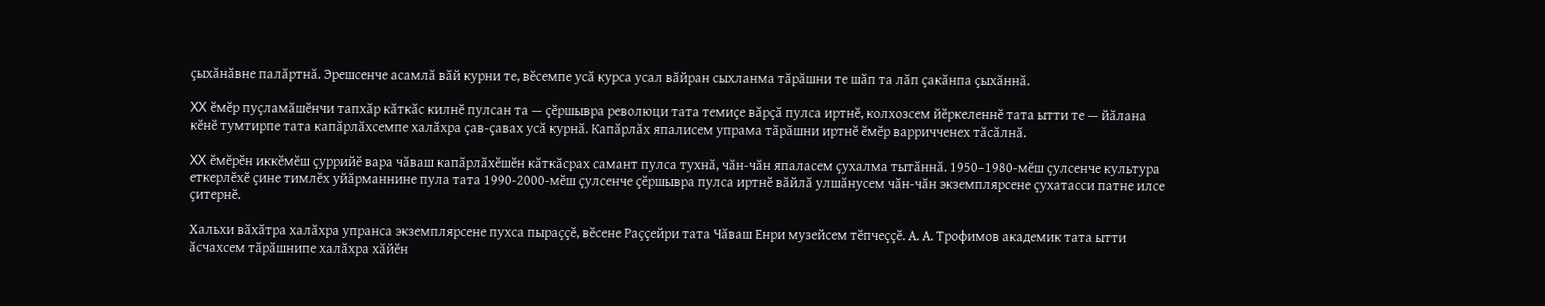ҫыхӑнӑвне палӑртнӑ. Эрешсенче асамлӑ вӑй курни те, вӗсемпе усӑ курса усал вӑйран сыхланма тӑрӑшни те шӑп та лӑп ҫакӑнпа ҫыхӑннӑ.

XX ӗмӗр пуҫламӑшӗнчи тапхӑр кӑткӑс килнӗ пулсан та — ҫӗршывра революци тата темиҫе вӑрҫӑ пулса иртнӗ, колхозсем йӗркеленнӗ тата ытти те — йӑлана кӗнӗ тумтирпе тата капӑрлӑхсемпе халӑхра ҫав-ҫавах усӑ курнӑ. Капӑрлӑх япалисем упрама тӑрӑшни иртнӗ ӗмӗр варричченех тӑсӑлнӑ.

XX ӗмӗрӗн иккӗмӗш ҫуррийӗ вара чӑваш капӑрлӑхӗшӗн кӑткӑсрах самант пулса тухнӑ, чӑн-чӑн япаласем ҫухалма тытӑннӑ. 1950–1980-мӗш ҫулсенче культура еткерлӗхӗ ҫине тимлӗх уйӑрманнине пула тата 1990-2000-мӗш ҫулсенче ҫӗршывра пулса иртнӗ вӑйлӑ улшӑнусем чӑн-чӑн экземплярсене ҫухатасси патне илсе ҫитернӗ.

Хальхи вӑхӑтра халӑхра упранса экземплярсене пухса пыраҫҫӗ, вӗсене Раҫҫейри тата Чӑваш Енри музейсем тӗпчеҫҫӗ. А. А. Трофимов академик тата ытти ӑсчахсем тӑрӑшнипе халӑхра хӑйӗн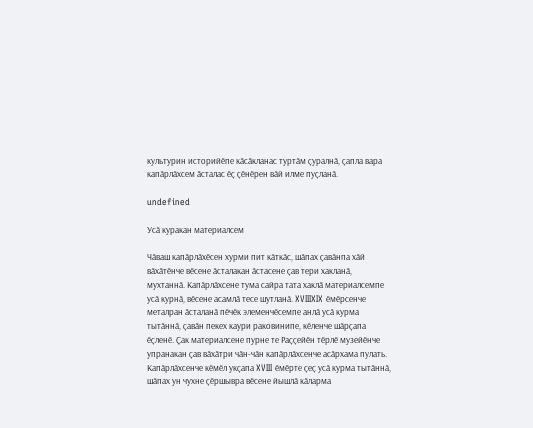культурин историйӗпе кӑсӑкланас туртӑм ҫуралнӑ, ҫапла вара капӑрлӑхсем ӑсталас ӗҫ ҫӗнӗрен вӑй илме пуҫланӑ.

undefined

Усӑ куракан материалсем

Чӑваш капӑрлӑхӗсен хурми пит кӑткӑс, шӑпах ҫавӑнпа хӑй вӑхӑтӗнче вӗсене ӑсталакан ӑстасене ҫав тери хакланӑ, мухтаннӑ. Капӑрлӑхсене тума сайра тата хаклӑ материалсемпе усӑ курнӑ, вӗсене асамлӑ тесе шутланӑ. XVIIIXIX ӗмӗрсенче металран ӑсталанӑ пӗчӗк элеменчӗсемпе анлӑ усӑ курма тытӑннӑ, ҫавӑн пекех каури раковинипе, кӗленче шӑрҫапа ӗҫленӗ. Ҫак материалсене пурне те Раҫҫейӗн тӗрлӗ музейӗнче упранакан ҫав вӑхӑтри чӑн-чӑн капӑрлӑхсенче асӑрхама пулать. Капӑрлӑхсенче кӗмӗл укҫапа XVIII ӗмӗрте ҫеҫ усӑ курма тытӑннӑ, шӑпах ун чухне ҫӗршывра вӗсене йышлӑ кӑларма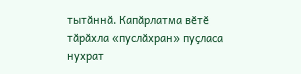тытӑннӑ. Капӑрлатма вӗтӗ тӑрӑхла «пуслӑхран» пуҫласа нухрат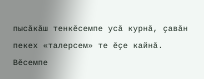пысӑкӑш тенкӗсемпе усӑ курнӑ, ҫавӑн пекех «талерсем» те ӗҫе кайнӑ. Вӗсемпе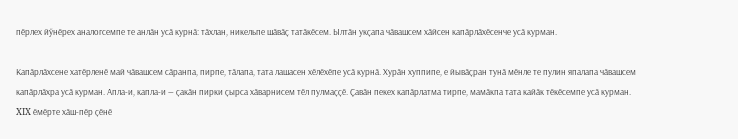пӗрлех йӳнӗрех аналогсемпе те анлӑн усӑ курнӑ: тӑхлан, никельпе шӑвӑҫ татӑкӗсем. Ылтӑн укҫапа чӑвашсем хӑйсен капӑрлӑхӗсенче усӑ курман.

Капӑрлӑхсене хатӗрленӗ май чӑвашсем сӑранпа, пирпе, тӑлапа, тата лашасен хӗлӗхӗпе усӑ курнӑ. Хурӑн хуппипе, е йывӑҫран тунӑ мӗнле те пулин япалапа чӑвашсем капӑрлӑхра усӑ курман. Апла-и, капла-и — ҫакӑн пирки ҫырса хӑварнисем тӗл пулмаҫҫӗ. Ҫавӑн пекех капӑрлатма тирпе, мамӑкпа тата кайӑк тӗкӗсемпе усӑ курман. XIX ӗмӗрте хӑш-пӗр ҫӗнӗ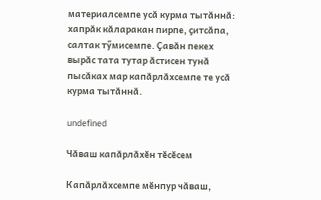материалсемпе усӑ курма тытӑннӑ: хапрӑк кӑларакан пирпе, ҫитсӑпа, салтак тӳмисемпе. Ҫавӑн пекех вырӑс тата тутар ӑстисен тунӑ пысӑках мар капӑрлӑхсемпе те усӑ курма тытӑннӑ.

undefined

Чӑваш капӑрлӑхӗн тӗсӗсем

Капӑрлӑхсемпе мӗнпур чӑваш,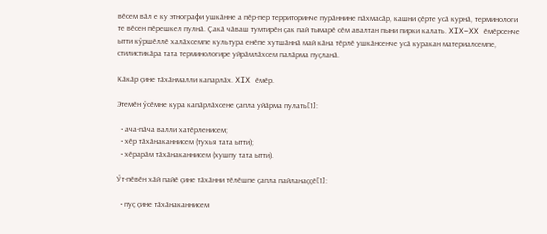вӗсем вӑл е ку этнографи ушкӑнне а пӗр-пер территоринче пурӑннине пӑхмасӑр, кашни ҫӗрте усӑ курнӑ, терминологи те вӗсен пӗрешкел пулнӑ. Ҫакӑ чӑваш тумтирӗн ҫак пай тымарӗ сӗм авалтан пыни пирки калать. XIX–XX ӗмӗрсенче ытти кӳршӗллӗ халӑхсемпе культура енӗпе хутшӑннӑ май кӑна тӗрлӗ ушкӑнсенче усӑ куракан материалсемпе, стилистикӑра тата терминологире уйрӑмлӑхсем палӑрма пуҫланӑ.

Кӑкӑр ҫине тӑхӑнмалли капарлӑх. XIX ӗмӗр.

Этемӗн ӳсӗмне кура капӑрлӑхсене ҫапла уйӑрма пулать[1]:

  • ача-пӑча валли хатӗрленисем;
  • хӗр тӑхӑнаканнисем (тухья тата ытти);
  • хӗрарӑм тӑхӑнаканнисем (хушпу тата ытти).

Ӳт-пӗвӗн хӑй пайӗ ҫине тӑхӑнни тӗлӗшпе ҫапла пайланаҫҫӗ[1]:

  • пуҫ ҫине тӑхӑнаканнисем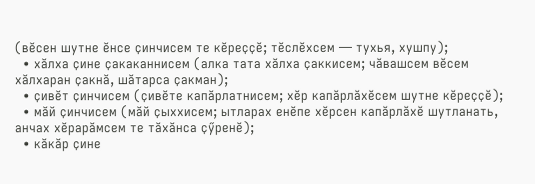(вӗсен шутне ӗнсе ҫинчисем те кӗреҫҫӗ; тӗслӗхсем — тухья, хушпу);
  • хӑлха ҫине ҫакаканнисем (алка тата хӑлха ҫаккисем; чӑвашсем вӗсем хӑлхаран ҫакнӑ, шӑтарса ҫакман);
  • ҫивӗт ҫинчисем (ҫивӗте капӑрлатнисем; хӗр капӑрлӑхӗсем шутне кӗреҫҫӗ);
  • мӑй ҫинчисем (мӑй ҫыххисем; ытларах енӗпе хӗрсен капӑрлӑхӗ шутланать, анчах хӗрарӑмсем те тӑхӑнса ҫӳренӗ);
  • кӑкӑр ҫине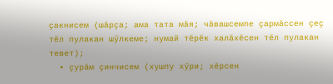ҫакнисем (шӑрҫа; ама тата мӑя; чӑвашсемпе ҫармӑссен ҫеҫ тӗл пулакан шӳлкеме; нумай тӗрӗк халӑхӗсен тӗл пулакан тевет);
  • ҫурӑм ҫинчисем (хушпу хӳри; хӗрсен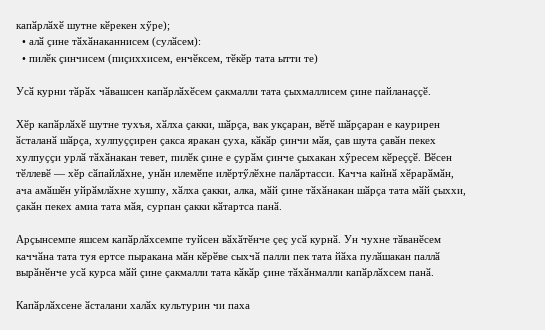капӑрлӑхӗ шутне кӗрекен хӳре);
  • алӑ ҫине тӑхӑнаканнисем (сулӑсем):
  • пилӗк ҫинчисем (пиҫиххисем, енчӗксем, тӗкӗр тата ытти те)

Усӑ курни тӑрӑх чӑвашсен капӑрлӑхӗсем ҫакмалли тата ҫыхмаллисем ҫине пайланаҫҫӗ.

Хӗр капӑрлӑхӗ шутне тухъя, хӑлха ҫакки, шӑрҫа, вак укҫаран, вӗтӗ шӑрҫаран е каурирен ӑсталанӑ шӑрҫа, хулпуҫҫирен ҫакса яракан ҫуха, кӑкӑр ҫинчи мӑя, ҫав шута ҫавӑн пекех хулпуҫҫи урлӑ тӑхӑнакан тевет, пилӗк ҫине е ҫурӑм ҫинче ҫыхакан хӳресем кӗреҫҫӗ. Вӗсен тӗллевӗ — хӗр сӑпайлӑхне, унӑн илемӗпе илӗртӳлӗхне палӑртасси. Качча кайнӑ хӗрарӑмӑн, ача амӑшӗн уйрӑмлӑхне хушпу, хӑлха ҫакки, алка, мӑй ҫине тӑхӑнакан шӑрҫа тата мӑй ҫыххи, ҫакӑн пекех амиа тата мӑя, сурпан ҫакки кӑтартса панӑ.

Арҫынсемпе яшсем капӑрлӑхсемпе туйсен вӑхӑтӗнче ҫеҫ усӑ курнӑ. Ун чухне тӑванӗсем каччӑна тата туя ертсе пыракана мӑн кӗрӗве сыхчӑ палли пек тата йӑха пулӑшакан паллӑ вырӑнӗнче усӑ курса мӑй ҫине ҫакмалли тата кӑкӑр ҫине тӑхӑнмалли капӑрлӑхсем панӑ.

Капӑрлӑхсене ӑсталани халӑх культурин чи паха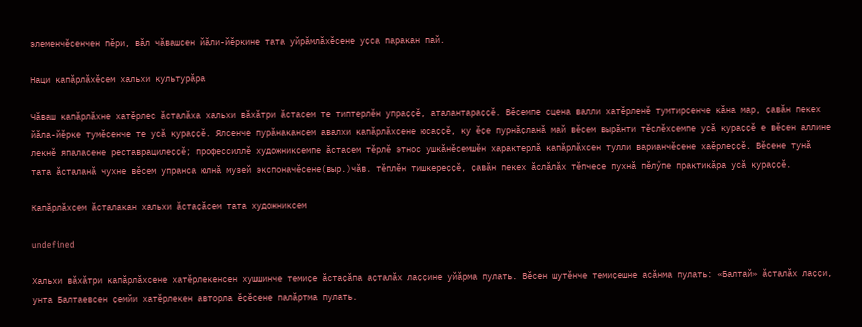элеменчӗсенчен пӗри, вӑл чӑвашсен йӑли-йӗркине тата уйрӑмлӑхӗсене уҫса паракан пай.

Наци капӑрлӑхӗсем хальхи культурӑра

Чӑваш капӑрлӑхне хатӗрлес ӑсталӑха хальхи вӑхӑтри ӑстасем те типтерлӗн упраҫҫӗ, аталантараҫҫӗ. Вӗсемпе сцена валли хатӗрленӗ тумтирсенче кӑна мар, ҫавӑн пекех йӑла-йӗрке тумӗсенче те усӑ кураҫҫӗ. Ялсенче пурӑнакансем авалхи капӑрлӑхсене юсаҫҫӗ, ку ӗҫе пурнӑҫланӑ май вӗсем вырӑнти тӗслӗхсемпе усӑ кураҫҫӗ е вӗсен аллине лекнӗ япаласене реставрацилеҫҫӗ; профессиллӗ художниксемпе ӑстасем тӗрлӗ этнос ушкӑнӗсемшӗн характерлӑ капӑрлӑхсен тулли варианчӗсене хаӗрлеҫҫӗ. Вӗсене тунӑ тата ӑсталанӑ чухне вӗсем упранса юлнӑ музей экспоначӗсене(выр.)чăв. тӗплӗн тишкереҫҫӗ, ҫавӑн пекех ӑслӑлӑх тӗпчесе пухнӑ пӗлӳпе практикӑра усӑ кураҫҫӗ.

Капӑрлӑхсем ӑсталакан хальхи ӑстаҫӑсем тата художниксем

undefined

Хальхи вӑхӑтри капӑрлӑхсене хатӗрлекенсен хушшинче темиҫе ӑстаҫӑпа аҫталӑх лаҫҫине уйӑрма пулать. Вӗсен шутӗнче темиҫешне асӑнма пулать: «Балтай» ӑсталӑх лаҫҫи, унта Балтаевсен ҫемйи хатӗрлекен авторла ӗҫӗсене палӑртма пулать.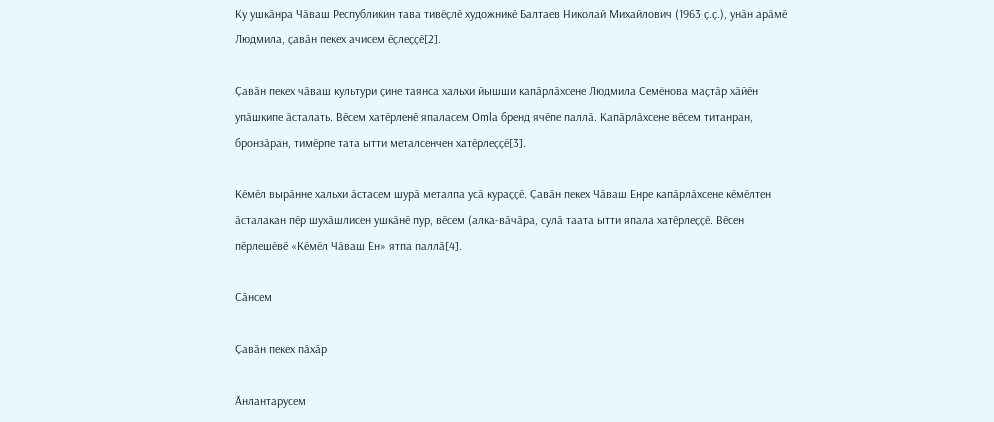Ку ушкӑнра Чӑваш Республикин тава тивӗҫлӗ художникӗ Балтаев Николай Михайлович (1963 ҫ.ҫ.), унӑн арӑмӗ Людмила, ҫавӑн пекех ачисем ӗҫлеҫҫӗ[2].

Ҫавӑн пекех чӑваш культури ҫине таянса хальхи йышши капӑрлӑхсене Людмила Семёнова маҫтӑр хӑйӗн упӑшкипе ӑсталать. Вӗсем хатӗрленӗ япаласем Omla бренд ячӗпе паллӑ. Капӑрлӑхсене вӗсем титанран, бронзӑран, тимӗрпе тата ытти металсенчен хатӗрлеҫҫӗ[3].

Кӗмӗл вырӑнне хальхи ӑстасем шурӑ металпа усӑ кураҫҫӗ. Ҫавӑн пекех Чӑваш Енре капӑрлӑхсене кӗмӗлтен ӑсталакан пӗр шухӑшлисен ушкӑнӗ пур, вӗсем (алка-вӑчӑра, сулӑ таата ытти япала хатӗрлеҫҫӗ. Вӗсен пӗрлешӗвӗ «Кӗмӗл Чӑваш Ен» ятпа паллӑ[4].

Сӑнсем

Ҫавӑн пекех пӑхӑр

Ӑнлантарусем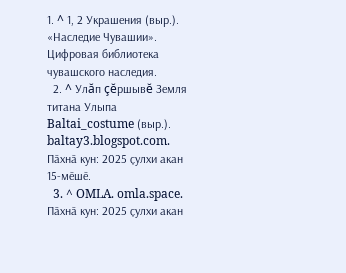1. ^ 1, 2 Украшения (выр.). «Наследие Чувашии». Цифровая библиотека чувашского наследия.
  2. ^ Улăп çĕршывĕ Земля титана Улыпа Baltai_costume (выр.). baltay3.blogspot.com. Пӑхнӑ кун: 2025 ҫулхи акан 15-мӗшӗ.
  3. ^ OMLA. omla.space. Пӑхнӑ кун: 2025 ҫулхи акан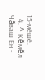15-мӗшӗ.
  4. ^ Кĕмĕл Чăваш Ен -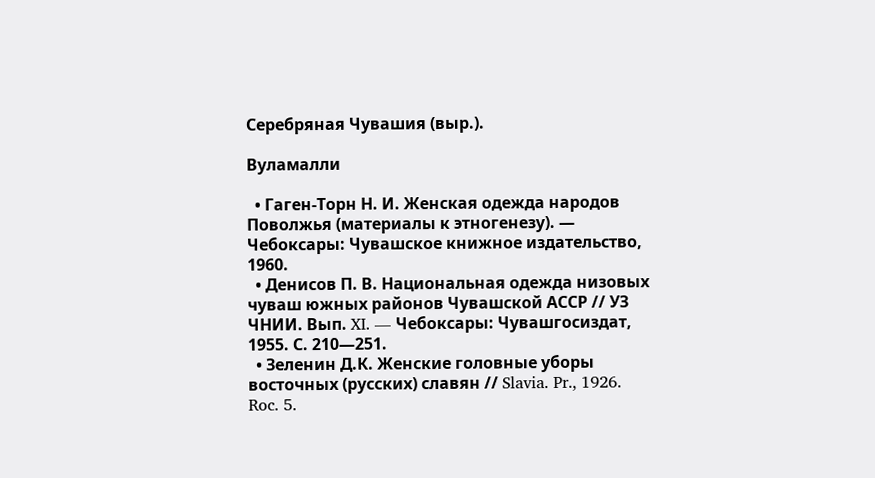Серебряная Чувашия (выр.).

Вуламалли

  • Гаген-Торн Н. И. Женская одежда народов Поволжья (материалы к этногенезу). — Чебоксары: Чувашское книжное издательство, 1960.
  • Денисов П. В. Национальная одежда низовых чуваш южных районов Чувашской АССР // УЗ ЧНИИ. Вып. XI. — Чебоксары: Чувашгосиздат, 1955. С. 210—251.
  • Зеленин Д.К. Женские головные уборы восточных (русских) славян // Slavia. Pr., 1926. Roc. 5.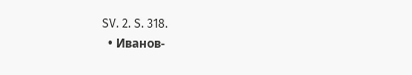SV. 2. S. 318.
  • Иванов-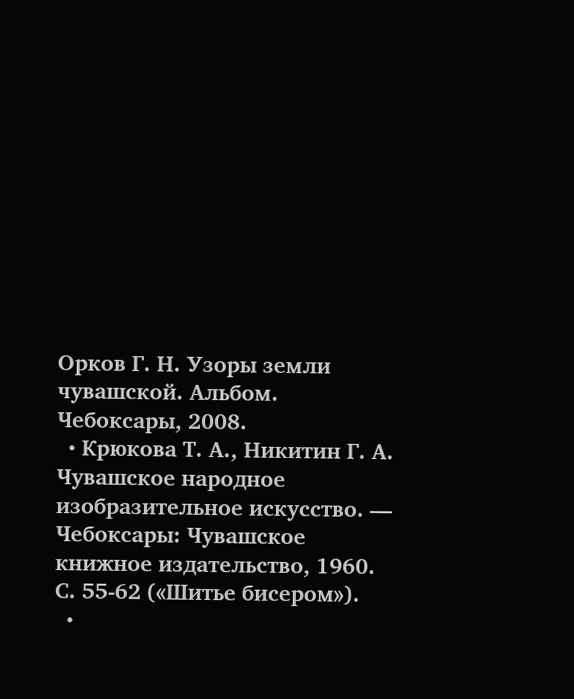Орков Г. Н. Узоры земли чувашской. Альбом. Чебоксары, 2008.
  • Крюкова Т. А., Никитин Г. А. Чувашское народное изобразительное искусство. — Чебоксары: Чувашское книжное издательство, 1960. С. 55-62 («Шитье бисером»).
  •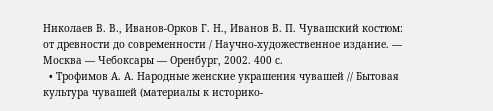Николаев В. В., Иванов-Орков Г. Н., Иванов В. П. Чувашский костюм: от древности до современности / Научно-художественное издание. — Москва — Чебоксары — Оренбург, 2002. 400 с.
  • Трофимов А. А. Народные женские украшения чувашей // Бытовая культура чувашей (материалы к историко-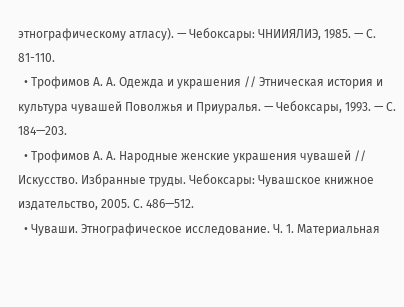этнографическому атласу). — Чебоксары: ЧНИИЯЛИЭ, 1985. — С. 81-110.
  • Трофимов А. А. Одежда и украшения // Этническая история и культура чувашей Поволжья и Приуралья. — Чебоксары, 1993. — С. 184—203.
  • Трофимов А. А. Народные женские украшения чувашей // Искусство. Избранные труды. Чебоксары: Чувашское книжное издательство, 2005. С. 486—512.
  • Чуваши. Этнографическое исследование. Ч. 1. Материальная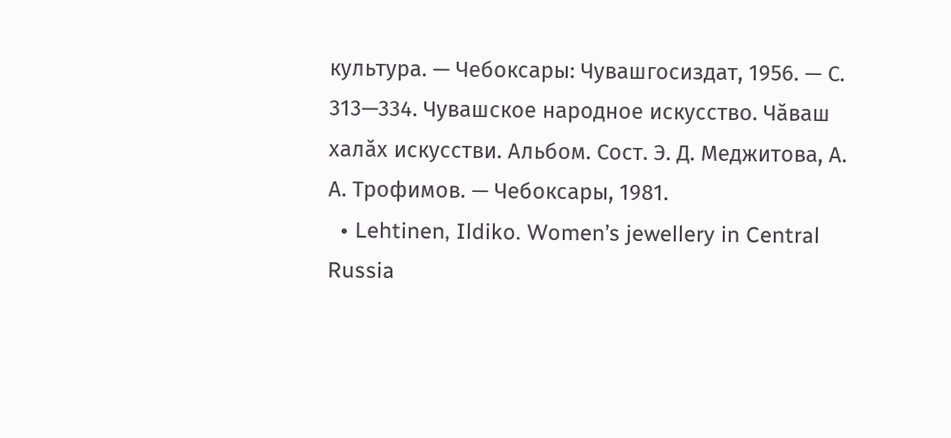культура. — Чебоксары: Чувашгосиздат, 1956. — С. 313—334. Чувашское народное искусство. Чăваш халăх искусстви. Альбом. Сост. Э. Д. Меджитова, А. А. Трофимов. — Чебоксары, 1981.
  • Lehtinen, Ildiko. Women’s jewellery in Central Russia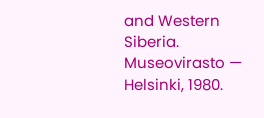and Western Siberia. Museovirasto — Helsinki, 1980.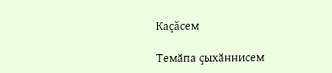Каçăсем

Темӑпа ҫыхӑннисем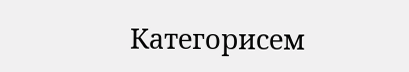Категорисем